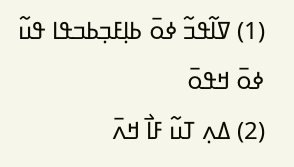(1) ߜߊ߬ߟߏ߬ ߦߋ߫ ߕߊ߲ߓߏ߲ߕߏߟߊ ߟߎ߬ ߦߋ߫ ߞߟߋ߫
(2) ߡߍ߲ ߠߎ߬ ߓߊ߯ ߞߍ߫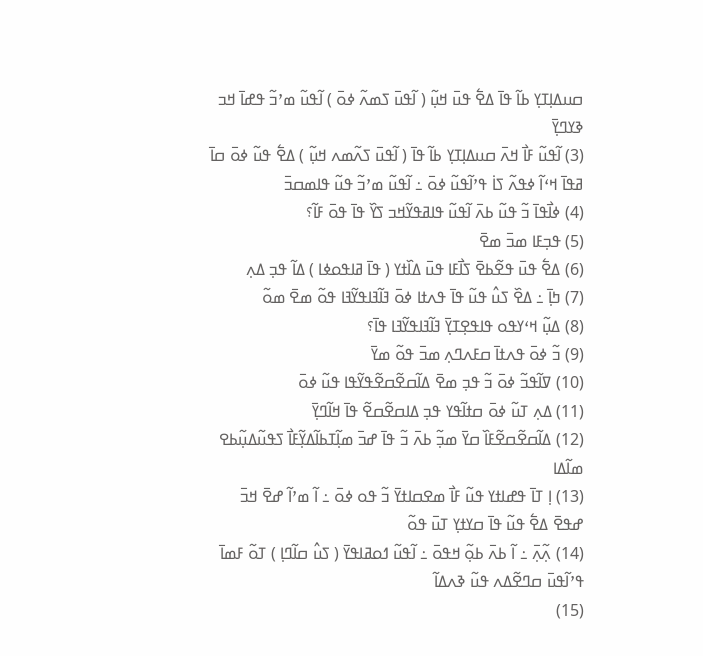ߛߎߡߊ߲ߠߌ߲ ߕߊ߬ ߟߊ߫ ߡߐ߱ ߟߎ߫ ߞߎ߲߬ ( ߊ߬ߟߎ߫ ߖߘߍ߬ ߦߋ߫ ) ߊ߬ߟߎ߬ ߘߴߏ߬ ߟߝߊ߫ ߞߏ ߢߌߣߌ߲߫
(3) ߊ߬ߟߎ߬ ߓߊ߯ ߞߍ߫ ߛߎߡߊ߲ߠߌ߲ ߕߊ߬ ߟߊ߫ ( ߊ߬ߟߎ߫ ߖߍ߬ߘߍ ߞߎ߲߬ ) ߡߐ߱ ߟߎ߬ ߦߋ߫ ߛߊ߫ ߥߟߊ߫ ߞߵߊ߬ ߦߟߍ߬ ߖߊ߭ ߟߴߊ߬ߟߎ߬ ߦߋ߫ ߸ ߊ߬ߟߎ߬ ߘߴߏ߬ ߟߎ߬ ߟߊߘߛߏ߫
(4) ߦߊ߯ߟߊ߫ ߏ߬ ߟߎ߬ ߕߍ߫ ߊ߬ߟߎ߬ ߟߊߥߟߌ߬ߞߏ ߖߌ߰ ߟߊ߫ ߟߋ߫ ߓߊ߬؟
(5) ߟߏ߲ߓߊ ߘߏ߫ ߘߐ߫
(6) ߡߐ߱ ߟߎ߫ ߟߐ߬ߕߐ߫ ߖߊ߯ߓߊ ߟߎ߫ ߡߊ߰ߙߌ ( ߟߊ߫ ߥߊߟߋߦߊ ) ߡߊ߬ ߟߏ߲ ߡߍ߲
(7) ߤߊ߲߫ ߸ ߡߐ߰ ߖߎ߮ ߟߎ߬ ߟߊ߫ ߟߍߙߊ ߦߋ߫ ߔߊ߬ߔߊߟߌ߬ߔߊ ߟߋ߬ ߘߐ߫ ߘߋ߬
(8) ߡߎ߲߬ ߞߵߌߟߋ ߟߊߟߐ߲ߠߌ߲߫ ߔߊ߬ߔߊߟߌ߬ߔߊ ߟߊ߫؟
(9) ߏ߬ ߦߋ߫ ߟߍߙߊ߫ ߛߓߍߣߍ߲ ߘߏ߫ ߟߋ߬ ߘߌ߫
(10) ߜߊ߬ߟߏ߬ ߦߋ߫ ߏ߬ ߟߏ߲ ߘߐ߫ ߡߊ߬ߛߐ߬ߛߐ߬ߟߌ߬ߟߊ ߟߎ߬ ߦߋ߫
(11) ߡߍ߲ ߠߎ߬ ߦߋ߫ ߛߙߊ߬ߟߌ ߟߏ߲ ߡߊߛߐ߬ߛߐ߬ ߟߊ߫ ߞߊ߬ߣߌ߲߫
(12) ߡߊ߬ߛߐ߬ߛߐ߬ߓߊ߰ ߛߌ߫ ߘߏ߲߬ ߕߍ߫ ߏ߬ ߟߊ߫ ߝߏ߫ ߘߊ߲߬ߠߕߊ߬ߡߌ߲߬ߓߊ߯ ߖߟߎ߬ߡߎ߲߬ߕߐ ߘߊ߬ߡߊ
(13) ߊ߲ ߠߊ߫ ߟߝߊߙߌ ߟߎ߬ ߓߊ߯ ߘߐߛߊߙߌ߫ ߏ߬ ߟߋ ߦߋ߫ ߸ ߊ߬ ߘߴߊ߬ ߝߐ߫ ߞߏ߫ ߝߟߐ߫ ߡߐ߱ ߟߎ߬ ߟߊ߫ ߛߌߙߌ߲ ߠߎ߫ ߟߋ߬
(14) ߍ߲߬ߍ߲߫ ߸ ߊ߬ ߕߍ߫ ߕߋ߲߬ ߞߟߋ߫ ߸ ߊ߬ߟߎ߬ ߗߋߥߊߟߌ߫ ( ߖߎ߮ ߛߊ߬ߣߊ߲ ) ߠߋ߬ ߓߘߊ߫ ߟߴߊ߬ߟߎ߫ ߛߣߐ߬ߡߍ ߟߎ߬ ߢߍߡߊ߬
(15)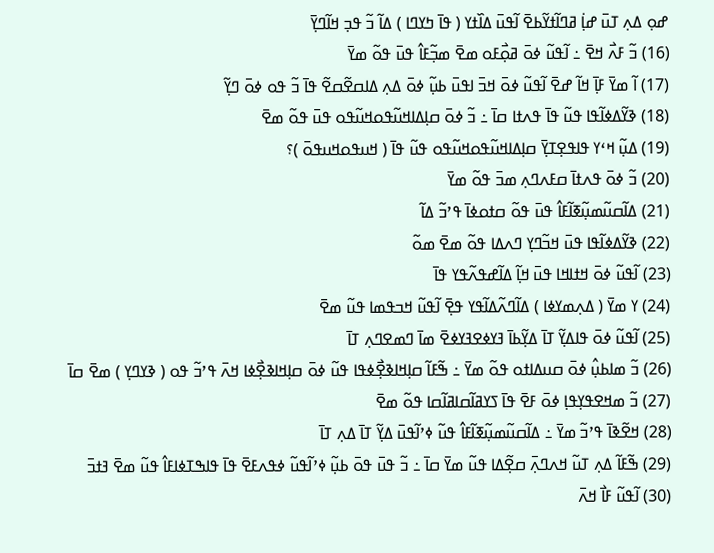ߝߋ߲ ߡߍ߲ ߠߎ߫ ߝߊ߲߭ ߥߣߊ߬ߙߌ߬ߕߐ߫ ߊ߬ߟߎ߫ ߡߊ߰ߙߌ ( ߟߊ߫ ߤߌߣߊ ) ߡߊ߬ ߏ߬ ߟߏ߲ ߞߊ߬ߣߌ߲߫
(16) ߏ߬ ߓߍ߯ ߞߐ߫ ߸ ߊ߬ߟߎ߬ ߦߋ߫ ߥߋ߲߯ߓߋ ߘߐ߫ ߘߏ߲߬ߓߊ߮ ߟߎ߫ ߟߋ߬ ߘߌ߫
(17) ߊ߬ ߘߌ߫ ߓߊ߲߫ ߞߊ߬ ߝߐ߫ ߊ߬ߟߎ߬ ߦߋ߫ ߞߏ߫ ߊߟߎ߫ ߕߎ߲߬ ߦߋ߫ ߡߍ߲ ߡߊߛߐ߬ߛߐ߬ ߟߊ߫ ߏ߬ ߟߋ ߦߋ߫ ߣߌ߲߬
(18) ߢߌ߬ߡߦߊ߬ߟߊ ߟߎ߬ ߟߊ߫ ߟߍߙߊ ߛߊ߫ ߸ ߏ߬ ߦߋ߫ ߛߊ߲ߡߊߞߎ߬ߟߋߞߎ߬ߟߋ ߟߎ߫ ߟߋ߬ ߘߐ߫
(19) ߡߎ߲߬ ߞߵߌ ߟߊߟߐ߲ߠߌ߲߫ ߛߊ߲ߡߊߞߎ߬ߟߋߞߎ߬ߟߋ ߟߎ߬ ߟߊ߫ ( ߞߎߟߋߞߎߟߋ߫ )؟
(20) ߏ߬ ߦߋ߫ ߟߍߙߊ߫ ߛߓߍߣߍ߲ ߘߏ߫ ߟߋ߬ ߘߌ߫
(21) ߡߊ߬ߛߎ߬ߘߎ߲߬ߧߊ߬ߓߊ߮ ߟߎ߫ ߟߋ߬ ߛߙߋߦߊ߫ ߟߴߏ߬ ߡߊ߬
(22) ߢߌ߬ߡߦߊ߬ߟߊ ߟߎ߫ ߞߏ߬ߣߌ߲ ߣߍߡߊ ߟߋ߬ ߘߐ߫ ߘߋ߬
(23) ߊ߬ߟߎ߬ ߦߋ߫ ߞߙߊߞߊ ߟߎ߫ ߞߊ߲߬ ߡߊ߬ߝߟߍ߬ߟߌ ߟߊ߫
(24) ߌ ߘߌ߫ ( ߡߍ߲ߘߌߦߊ ) ߡߊ߬ߣߍ߬ߡߊ߬ߟߌ ߟߐ߲߫ ߊ߬ߟߎ߬ ߞߏߟߘߊ ߟߎ߬ ߘߐ߫
(25) ߊ߬ߟߎ߬ ߦߋ߫ ߟߊߡߌ߲߬ ߠߊ߫ ߡߌ߲߬ߕߊ߫ ߔߌߦߐߔߌߦߐ߫ ߘߊ߫ ߣߘߐߣߍ߲ ߠߊ߫
(26) ߏ߬ ߘߊߕߎ߲߮ ߦߋ߫ ߛߎߡߊߙߋ ߟߋ߬ ߘߌ߫ ߸ ߒ߬ߓߊ߬ ߛߊ߲ߞߊߢߐ߲߯ߦߟߊ ߟߎ߬ ߦߋ߫ ߛߊ߲ߞߊߢߐ߲߯ߦߊ ߞߍ߫ ߟߴߏ߬ ߟߋ ( ߢߌߣߌ߲ ) ߘߐ߫ ߛߊ߫
(27) ߏ߬ ߘߞߐߟߌ߲ߟߊ߲ ߦߋ߫ ߓߐ߫ ߟߊ߫ ߖߌߥߊ߬ߛߊߥߊ߬ߛߊ ߟߋ߬ ߘߐ߫
(28) ߞߐ߬ߢߊ߫ ߟߴߏ߬ ߘߌ߫ ߸ ߡߊ߬ߛߎ߬ߘߎ߲߬ߧߊ߬ߓߊ߮ ߟߎ߬ ߦߴߊ߬ߟߎ߫ ߡߌ߲߬ ߠߊ߫ ߡߍ߲ ߠߊ߫
(29) ߒ߬ߓߊ߬ ߡߍ߲ ߠߎ߬ ߞߍߣߍ߲߫ ߛߐ߲߬ߡߊ ߟߎ߬ ߘߌ߫ ߛߊ߫ ߸ ߏ߬ ߟߎ߫ ߟߋ߫ ߕߎ߲߬ ߦߴߊ߬ߟߎ߬ ߦߟߍߓߐ߫ ߟߊ߫ ߟߊߒߠߦߊߓߊ߮ ߟߎ߬ ߘߐ߫ ߔߙߏ߫
(30) ߊ߬ߟߎ߬ ߓߊ߯ ߞߍ߫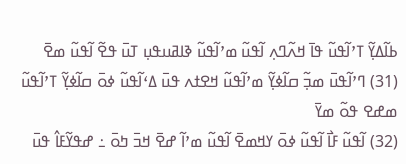ߕߊ߬ߡߌ߲߬ ߠߴߊ߬ߟߎ߬ ߟߊ߫ ߞߍ߬ߣߍ߲ ߊ߬ߟߎ߬ ߘߴߊ߬ߟߎ߬ ߢߊߥߎߟߎ߲ ߠߎ߫ ߟߐ߬ ߊ߬ߟߎ߬ ߘߐ߫
(31) ߣߴߊ߬ߟߎ߫ ߘߏ߲߬ ߛߊ߬ߦߌ߲߬ ߘߴߊ߬ߟߎ߬ ߞߐߙߍ ߟߎ߫ ߡߵߊ߬ߟߎ߬ ߦߋ߫ ߛߊ߬ߦߌ߲߬ ߠߴߊ߬ߟߎ߬ ߘߝߐ ߟߋ߬ ߘߌ߫
(32) ߊ߬ߟߎ߬ ߓߊ߯ ߊ߬ߟߎ߬ ߦߋ߫ ߌߞߘߐ߫ ߊ߬ߟߎ߬ ߘߴߊ߬ ߝߐ߫ ߞߏ߫ ߤߋ߫ ߸ ߝߟߌ߬ߓߊ߮ ߟߎ߫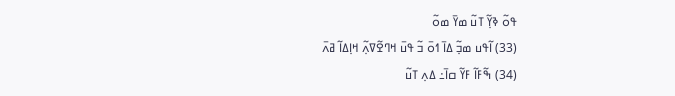ߟߋ߬ ߢߌ߲߬ ߠߎ߬ ߘߌ߫ ߘߋ߬
(33) ߊ߬ߟߎ ߘߏ߲߬ ߡߊ߫ ߗߋ߫ ߏ߬ ߟߎ߫ ߞߣߐ߬ߜߍ߲߬ ߞߊ߲ߡߊ߬ ߥߍ߫
(34) ߒ߬ߓߊ߬ ߓߌ߬ ߛߊ߫߸ ߡߍ߲ ߠߎ߬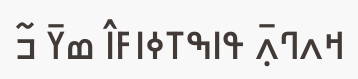ߞߍߣߍ߲߫ ߟߊߒߠߦߊߓߊ߮ ߘߌ߫ ߏ߬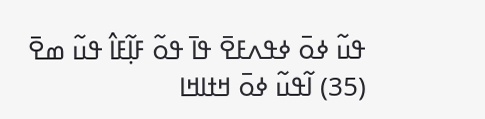ߟߎ߬ ߦߋ߫ ߦߟߍߓߐ߫ ߟߊ߫ ߟߋ߬ ߓߊ߲߬ߓߊ߮ ߟߎ߬ ߘߐ߫
(35) ߊ߬ߟߎ߬ ߦߋ߫ ߞߙߊߞߊ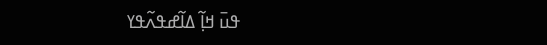ߟߎ߫ ߞߊ߲߬ ߡߊ߬ߝߟߍ߬ߟߌ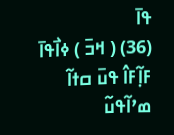ߟߊ߫
(36) ( ߞߏ߫ ) ߦߊ߯ߟߊ߫ ߓߊ߲߬ߓߊ߮ ߟߎ߫ ߛߙߊ߬ ߘߴߊ߬ߟߎ߬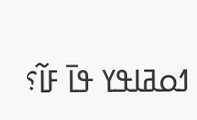ߗߋߥߊߟߌ ߟߊ߫ ߓߊ߬؟